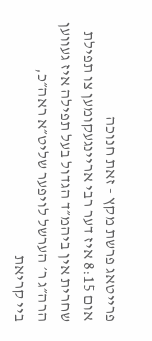פרייטאג פרשת מקץ - זאת חנוכה
אום 8:15 איז דער רבי אריינגעקומען צו תפילת שחרית אין ביהמ״ד הגדול בעל תפילה איז געווען הרה״ג ר׳ הערשל לויפער שליט״א ראה״כ,
ביי קריאת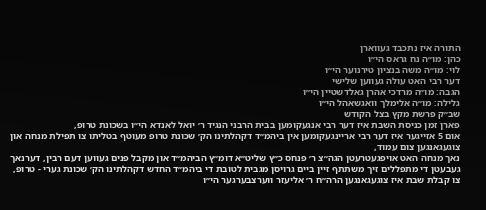התורה איז נתכבד געווארן
כהן: מו״ה נח גראס הי״ו
לוי: מו״ה משה בנציון טירנוער הי״ו
דער רבי האט עולה געווען שלישי
הגבה: מו״ה מרדכי אהרן גאלדשטיין הי״ו
גלילה: מו״ה אלימלך וואגשאהל הי״ו
שב״ק פרשת מקץ בצל הקודש
פארן זמן כניסת השבת איז דער רבי אנגעקומען בבית הרבני הנגיד ר׳ יואל לאנדא הי״ו בשכונת טרופ,
אום 5 אזייגער איז דער רבי אריינגעקומען אין ביהמ״ד דקהלתינו הק׳ שכונת טרופ מעוטף בטליתו צו תפילת מנחה און צוגעגאנגען צום עמוד,
נאך מנחה האט אויפגעטרעטן הגה״צ ר׳ פנחס כ״ץ שליט״א דומ״ץ הביהמ״ד און מקבל פנים געווען דעם רבין, דערנאך געבעטן די מתפללים זיך משתתף זיין ביים גרויסן מגבית לטובת די ביהמ״ד החדש דקהלתינו הק׳ שכונת גערי - טרופ,
צו קבלת שבת איז צוגעגאנגען הרה״ח ר׳ אליעזר ווערצבערגער הי״ו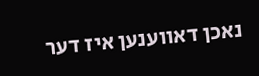נאכן דאווענען איז דער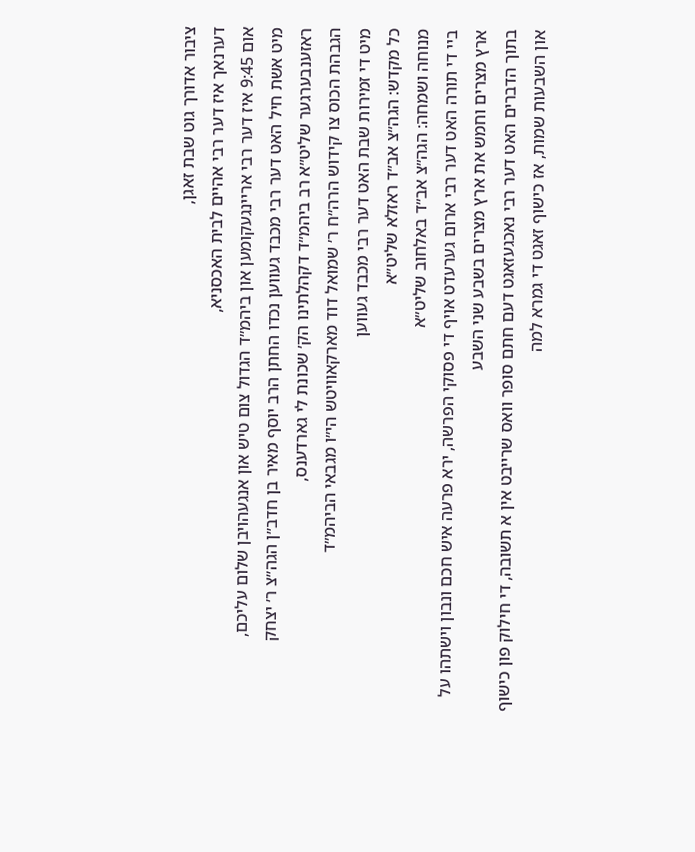ציבור אדורך גוט שבת זאגן,
דערנאך איז דער רבי אהיים לבית האכסניא,
אום 9:45 איז דער רבי אריינגעקומען און ביהמ״ד הגדול צום טיש און אנגעהויבן שלום עליכם,
מיט אשת חיל האט דער רבי מכבד געווען נכדו החתן הרב יוסף מאיר בן חדב״ן הגה״צ ר׳ יצחק ראזענבערגער שליט״א רב ביהמ״ד דקהלתינו הק׳ שכונת לי גארדענס,
הגבהת הכוס צו קידוש הרה״ח ר׳ שמואל דוד מארקאוויטש הי״ו מגבאי הביהמ״ד
מיט די זמירות שבת האט דער רבי מכבד געווען
כל מקדש: הגה״צ אב״ד ראזלא שליט״א
מנוחה ושמחה: הגה״צ אב״ד באלחוב שליט״א
ביי די תורה האט דער רבי ארום גערעדט אויף די פסוקי הפרשה, ירא פרעה איש חכם ונבון וישתהו על ארץ מצרים וחמש את ארץ מצרים בשבע שני השבע
בתוך הדברים האט דער רבי נאכגעזאגט דעם חתם סופר וואס שרייבט אין א תשובה, די חילוק פון כישוף און השבעות שמות, אז כישוף זאגט די גמרא למה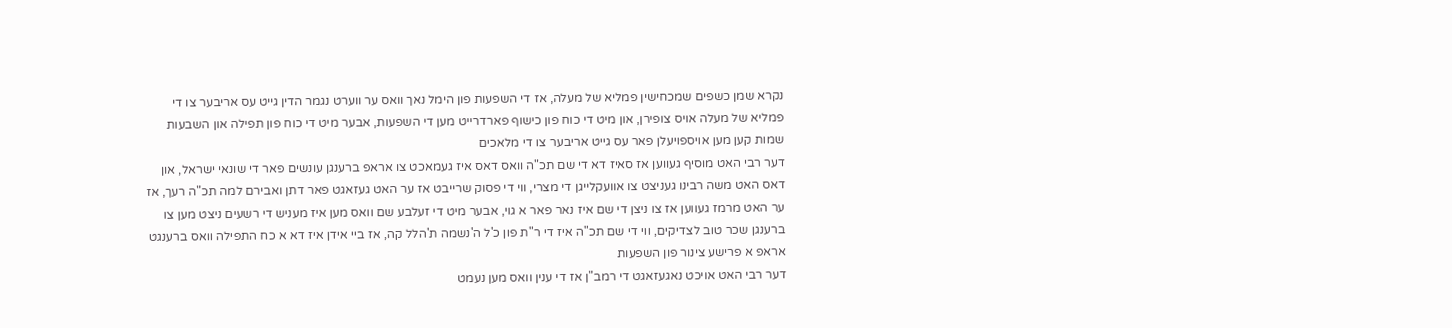נקרא שמן כשפים שמכחישין פמליא של מעלה, אז די השפעות פון הימל נאך וואס ער ווערט נגמר הדין גייט עס אריבער צו די פמליא של מעלה אויס צופירן, און מיט די כוח פון כישוף פארדרייט מען די השפעות, אבער מיט די כוח פון תפילה און השבעות שמות קען מען אויספויעלן פאר עס גייט אריבער צו די מלאכים
דער רבי האט מוסיף געווען אז סאיז דא די שם תכ"ה וואס דאס איז געמאכט צו אראפ ברענגן עונשים פאר די שונאי ישראל, און דאס האט משה רבינו געניצט צו אוועקלייגן די מצרי, ווי די פסוק שרייבט אז ער האט געזאגט פאר דתן ואבירם למה תכ"ה רעך, אז ער האט מרמז געווען אז צו ניצן די שם איז נאר פאר א גוי, אבער מיט די זעלבע שם וואס מען איז מעניש די רשעים ניצט מען צו ברענגן שכר טוב לצדיקים, ווי די שם תכ"ה איז די ר"ת פון כ'ל ה'נשמה ת'הלל קה, אז ביי אידן איז דא א כח התפילה וואס ברענגט אראפ א פרישע צינור פון השפעות
דער רבי האט אויכט נאגעזאגט די רמב"ן אז די ענין וואס מען נעמט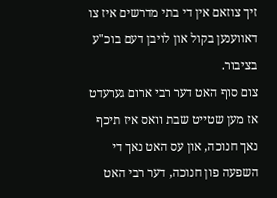זיך צוזאם אין די בתי מדרשים איז צו דאווענען בקול און לויבן דעם בוכ"ע בציבור.
צום סוף האט דער רבי ארום גערעדט אז מען שטייט שבת וואס איז תיכף נאך חנוכה, און עס האט נאך די השפעה פון חנוכה, דער רבי האט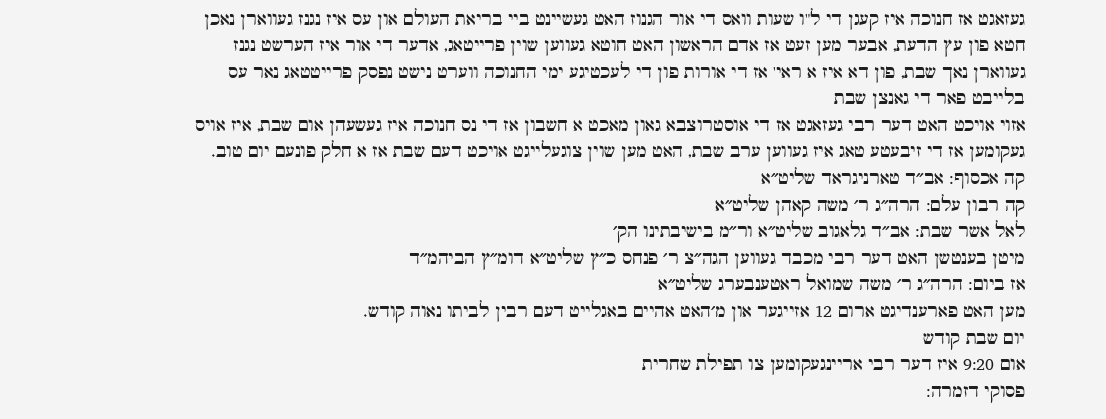געזאגט אז חנוכה איז קעגן די ל"ו שעות וואס די אור הגנוז האט געשיינט ביי בריאת העולם און עס איז נגנז געווארן נאכן חטא פון עץ הדעת, אבער מען זעט אז אדם הראשון האט חוטא געווען שוין פרייטאג, אדער די אור איז הערשט נגנז געווארן נאך שבת, פון דא איז א ראי' אז די אורות פון די לעכטיגע ימי החנוכה ווערט נישט נפסק פרייטטאג נאר עס בלייבט פאר די גאנצן שבת
אזוי אויכט האט דער רבי געזאגט אז די אוסטרוצבא גאון מאכט א חשבון אז די נס חנוכה איז געשעהן אום שבת, איז אויס געקומען אז די זיבעטע טאג איז געווען ערב שבת, האט מען שוין צוגעלייגט אויכט דעם שבת אז א חלק פונעם יום טוב.
קה אכסוף: אב״ד טארניגראד שליט״א
קה רבון עלם: הרה״ג ר׳ משה קאהן שליט״א
לאל אשר שבת: אב״ד גלאגוב שליט״א ור״מ בישיבתינו הק׳
מיטן בענטשן האט דער רבי מכבד געווען הגה״צ ר׳ פנחס כ״ץ שליט״א דומ״ץ הביהמ״ד
אז ביום: הרה״ג ר׳ משה שמואל ראטענבערג שליט״א
מען האט פארענדיגט ארום 12 אזייגער און מ׳האט אהיים באגלייט דעם רבין לביתו נאוה קודש.
יום שבת קודש
אום 9:20 איז דער רבי אריינגעקומען צו תפילת שחרית
פסוקי דזמרה: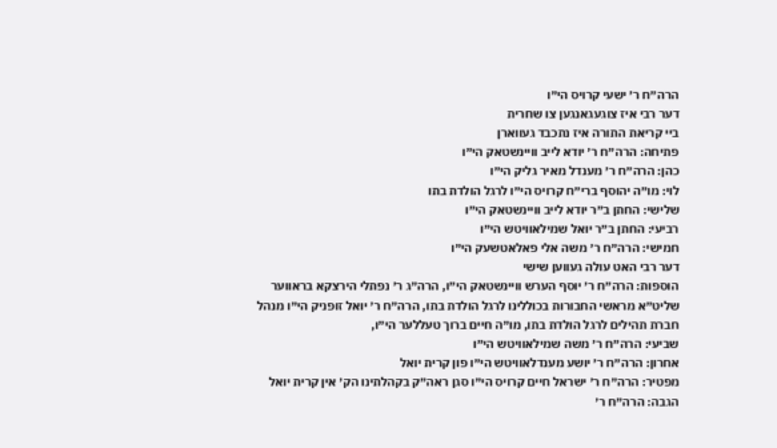הרה״ח ר׳ ישעי קרויס הי״ו
דער רבי איז צוגעגאנגען צו שחרית
ביי קריאת התורה איז נתכבד געווארן
פתיחה: הרה״ח ר׳ יודא לייב וויינשטאק הי״ו
כהן: הרה״ח ר׳ מענדל מאיר גליק הי״ו
לוי: מו״ה יהוסף ברי״ח קרויס הי״ו לרגל הולדת בתו
שלישי: החתן ב״ר יודא לייב וויינשטאק הי״ו
רביעי: החתן ב״ר יואל שמילאוויטש הי״ו
חמישי: הרה״ח ר׳ משה אלי פאלאטשעק הי״ו
דער רבי האט עולה געווען שישי
הוספות: הרה״ח ר׳ יוסף הערש וויינשטאק הי״ו, הרה״ג ר׳ נפתלי הירצקא בראווער שליט״א מראשי החבורות בכוללינו לרגל הולדת בתו, הרה״ח ר׳ יואל זופניק הי״ו מנהל חברת תהילים לרגל הולדת בתו, מו״ה חיים ברוך טעללער הי״ו,
שביעי: הרה״ח ר׳ משה שמילאוויטש הי״ו
אחרון: הרה״ח ר׳ יושע מענדלאוויטש הי״ו פון קרית יואל
מפטיר: הרה״ח ר׳ ישראל חיים קרויס הי״ו סגן ראה״ק בקהלתינו הק׳ אין קרית יואל
הגבה: הרה״ח ר׳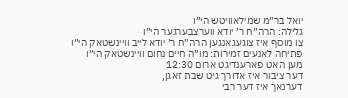יואל בר״מ שמילאוויטש הי״ו
גלילה: הרה״ח ר׳ יודא ווערצבערגער הי״ו
צו מוסף איז צוגעגאנגען הרה״ח ר׳ יודא לייב וויינשטאק הי״ו
פתיחה לאנעים זמירות: מו״ה חיים נחום וויינשטאק הי״ו
מען האט פארענדיגט ארום 12:30
דער ציבור איז אדורך גיט שבת זאגן,
דערנאך איז דער רבי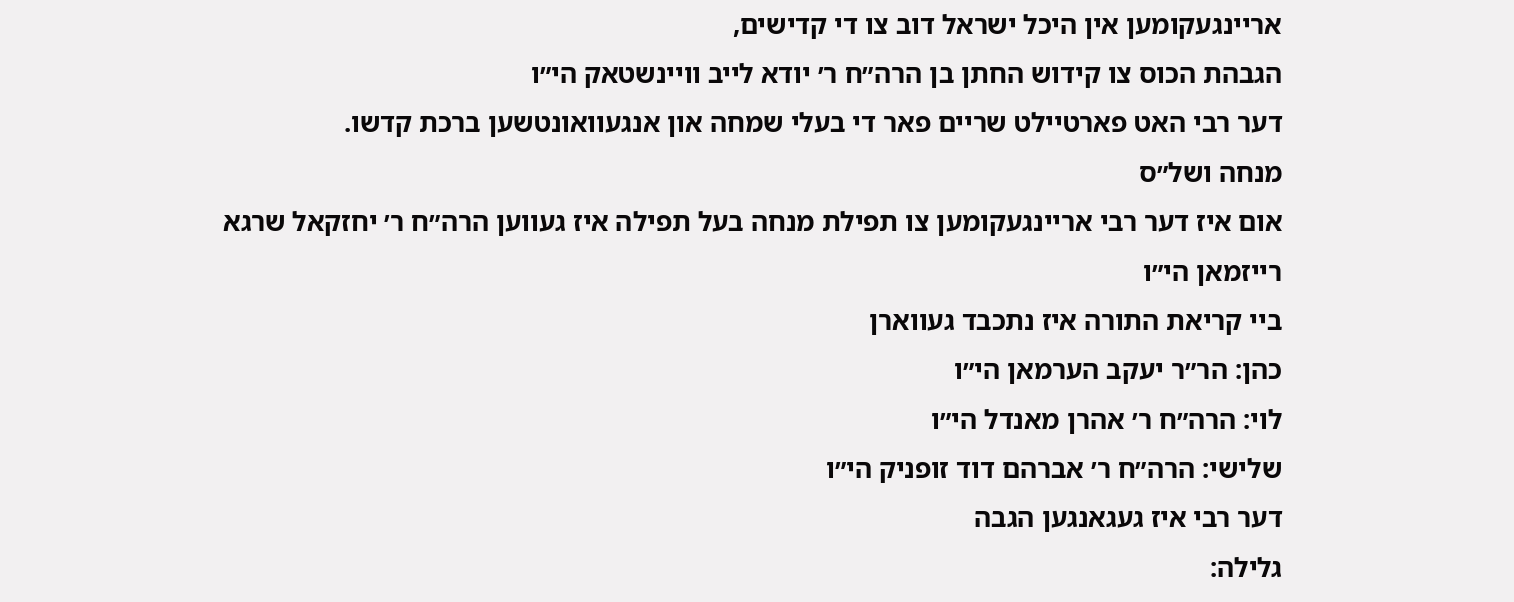אריינגעקומען אין היכל ישראל דוב צו די קדישים,
הגבהת הכוס צו קידוש החתן בן הרה״ח ר׳ יודא לייב וויינשטאק הי״ו
דער רבי האט פארטיילט שריים פאר די בעלי שמחה און אנגעוואונטשען ברכת קדשו.
מנחה ושל״ס
אום איז דער רבי אריינגעקומען צו תפילת מנחה בעל תפילה איז געווען הרה״ח ר׳ יחזקאל שרגא רייזמאן הי״ו
ביי קריאת התורה איז נתכבד געווארן
כהן: הר״ר יעקב הערמאן הי״ו
לוי: הרה״ח ר׳ אהרן מאנדל הי״ו
שלישי: הרה״ח ר׳ אברהם דוד זופניק הי״ו
דער רבי איז געגאנגען הגבה
גלילה: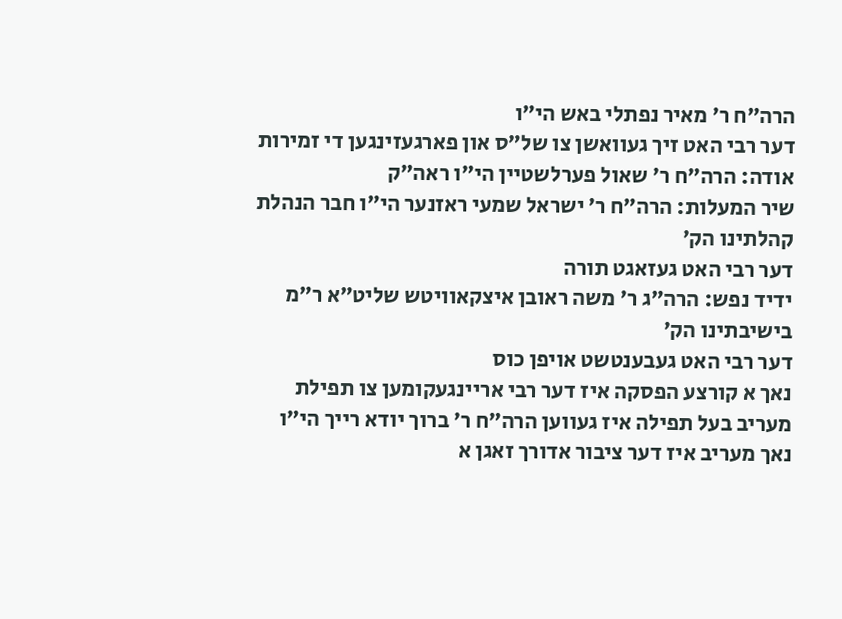הרה״ח ר׳ מאיר נפתלי באש הי״ו
דער רבי האט זיך געוואשן צו של״ס און פארגעזינגען די זמירות
אודה: הרה״ח ר׳ שאול פערלשטיין הי״ו ראה״ק
שיר המעלות: הרה״ח ר׳ ישראל שמעי ראזנער הי״ו חבר הנהלת קהלתינו הק׳
דער רבי האט געזאגט תורה
ידיד נפש: הרה״ג ר׳ משה ראובן איצקאוויטש שליט״א ר״מ בישיבתינו הק׳
דער רבי האט געבענטשט אויפן כוס
נאך א קורצע הפסקה איז דער רבי אריינגעקומען צו תפילת מעריב בעל תפילה איז געווען הרה״ח ר׳ ברוך יודא רייך הי״ו
נאך מעריב איז דער ציבור אדורך זאגן א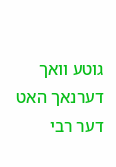גוטע וואך
דערנאך האט דער רבי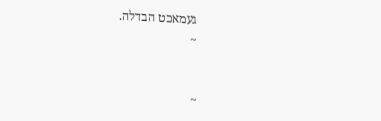געמאכט הבדלה.
~


~